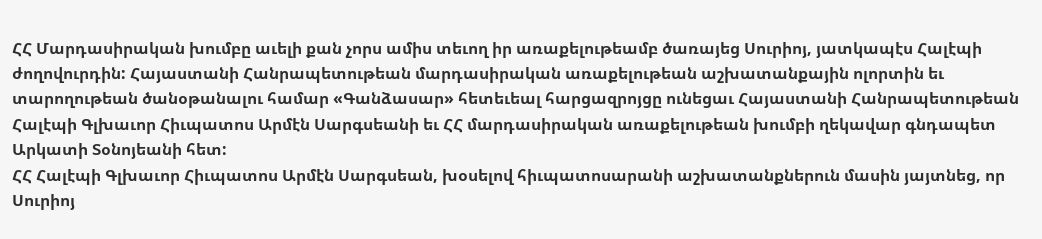ՀՀ Մարդասիրական խումբը աւելի քան չորս ամիս տեւող իր առաքելութեամբ ծառայեց Սուրիոյ, յատկապէս Հալէպի ժողովուրդին: Հայաստանի Հանրապետութեան մարդասիրական առաքելութեան աշխատանքային ոլորտին եւ տարողութեան ծանօթանալու համար «Գանձասար» հետեւեալ հարցազրոյցը ունեցաւ Հայաստանի Հանրապետութեան Հալէպի Գլխաւոր Հիւպատոս Արմէն Սարգսեանի եւ ՀՀ մարդասիրական առաքելութեան խումբի ղեկավար գնդապետ Արկատի Տօնոյեանի հետ:
ՀՀ Հալէպի Գլխաւոր Հիւպատոս Արմէն Սարգսեան, խօսելով հիւպատոսարանի աշխատանքներուն մասին յայտնեց, որ Սուրիոյ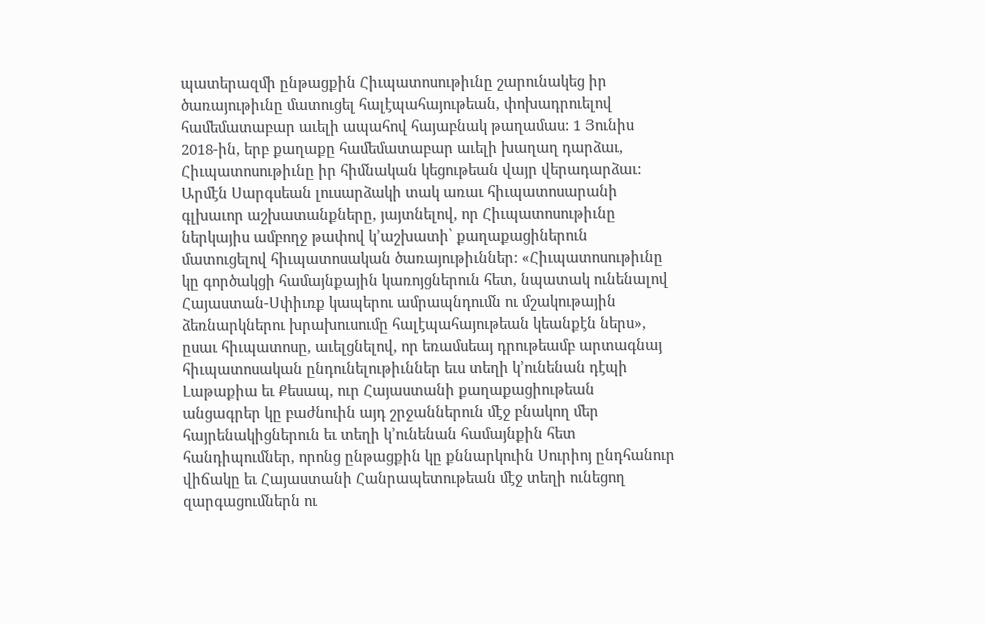պատերազմի ընթացքին Հիւպատոսութիւնը շարունակեց իր ծառայութիւնը մատուցել հալէպահայութեան, փոխադրուելով համեմատաբար աւելի ապահով հայաբնակ թաղամաս: 1 Յունիս 2018-ին, երբ քաղաքը համեմատաբար աւելի խաղաղ դարձաւ, Հիւպատոսութիւնը իր հիմնական կեցութեան վայր վերադարձաւ:
Արմէն Սարգսեան լուսարձակի տակ առաւ հիւպատոսարանի գլխաւոր աշխատանքները, յայտնելով, որ Հիւպատոսութիւնը ներկայիս ամբողջ թափով կ’աշխատի՝ քաղաքացիներուն մատուցելով հիւպատոսական ծառայութիւններ: «Հիւպատոսութիւնը կը գործակցի համայնքային կառոյցներուն հետ, նպատակ ունենալով Հայաստան-Սփիւռք կապերու ամրապնդումն ու մշակութային ձեռնարկներու խրախուսումը հալէպահայութեան կեանքէն ներս», ըսաւ հիւպատոսը, աւելցնելով, որ եռամսեայ դրութեամբ արտագնայ հիւպատոսական ընդունելութիւններ եւս տեղի կ’ունենան դէպի Լաթաքիա եւ Քեսապ, ուր Հայաստանի քաղաքացիութեան անցագրեր կը բաժնուին այդ շրջաններուն մէջ բնակող մեր հայրենակիցներուն եւ տեղի կ’ունենան համայնքին հետ հանդիպումներ, որոնց ընթացքին կը քննարկուին Սուրիոյ ընդհանուր վիճակը եւ Հայաստանի Հանրապետութեան մէջ տեղի ունեցող զարգացումներն ու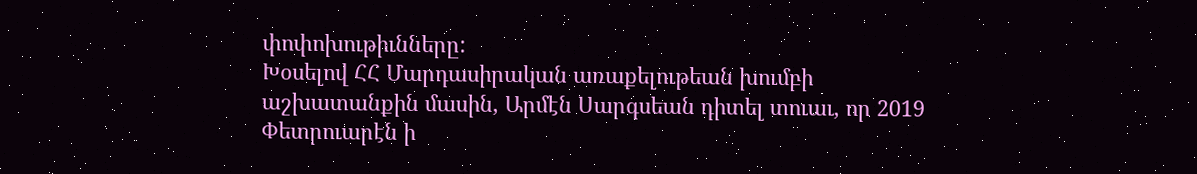փոփոխութիւնները:
Խօսելով ՀՀ Մարդասիրական առաքելութեան խումբի աշխատանքին մասին, Արմէն Սարգսեան դիտել տուաւ, որ 2019 Փետրուարէն ի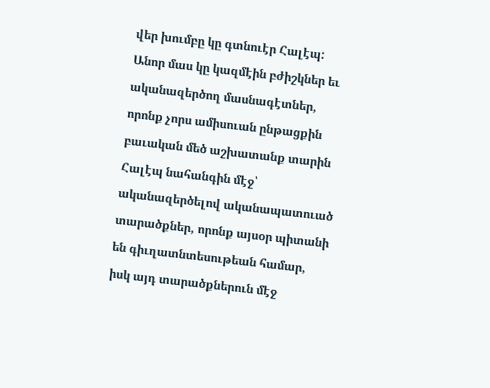վեր խումբը կը գտնուէր Հալէպ: Անոր մաս կը կազմէին բժիշկներ եւ ականազերծող մասնագէտներ, որոնք չորս ամիսուան ընթացքին բաւական մեծ աշխատանք տարին Հալէպ նահանգին մէջ՝ ականազերծելով ականապատուած տարածքներ, որոնք այսօր պիտանի են գիւղատնտեսութեան համար, իսկ այդ տարածքներուն մէջ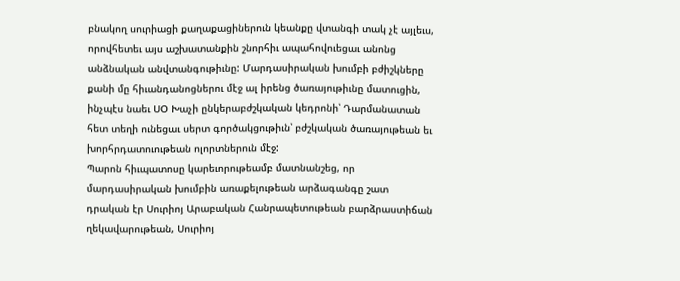բնակող սուրիացի քաղաքացիներուն կեանքը վտանգի տակ չէ այլեւս, որովհետեւ այս աշխատանքին շնորհիւ ապահովուեցաւ անոնց անձնական անվտանգութիւնը: Մարդասիրական խումբի բժիշկները քանի մը հիւանդանոցներու մէջ ալ իրենց ծառայութիւնը մատուցին, ինչպէս նաեւ ՍՕ Խաչի ընկերաբժշկական կեդրոնի՝ Դարմանատան հետ տեղի ունեցաւ սերտ գործակցութիւն՝ բժշկական ծառայութեան եւ խորհրդատուութեան ոլորտներուն մէջ:
Պարոն հիւպատոսը կարեւորութեամբ մատնանշեց, որ մարդասիրական խումբին առաքելութեան արձագանգը շատ դրական էր Սուրիոյ Արաբական Հանրապետութեան բարձրաստիճան ղեկավարութեան, Սուրիոյ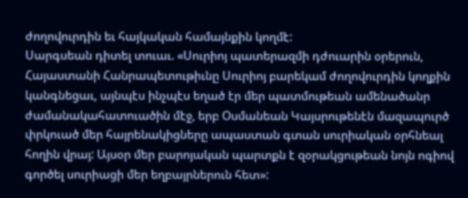ժողովուրդին եւ հայկական համայնքին կողմէ:
Սարգսեան դիտել տուաւ. «Սուրիոյ պատերազմի դժուարին օրերուն, Հայաստանի Հանրապետութիւնը Սուրիոյ բարեկամ ժողովուրդին կողքին կանգնեցաւ, այնպէս ինչպէս եղած էր մեր պատմութեան ամենածանր ժամանակահատուածին մէջ, երբ Օսմանեան Կայսրութենէն մազապուրծ փրկուած մեր հայրենակիցները ապաստան գտան սուրիական օրհնեալ հողին վրայ: Այսօր մեր բարոյական պարտքն է զօրակցութեան նոյն ոգիով գործել սուրիացի մեր եղբայրներուն հետ»: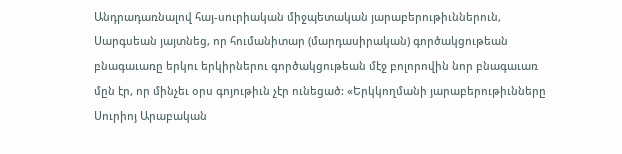Անդրադառնալով հայ-սուրիական միջպետական յարաբերութիւններուն, Սարգսեան յայտնեց, որ հումանիտար (մարդասիրական) գործակցութեան բնագաւառը երկու երկիրներու գործակցութեան մէջ բոլորովին նոր բնագաւառ մըն էր, որ մինչեւ օրս գոյութիւն չէր ունեցած: «Երկկողմանի յարաբերութիւնները Սուրիոյ Արաբական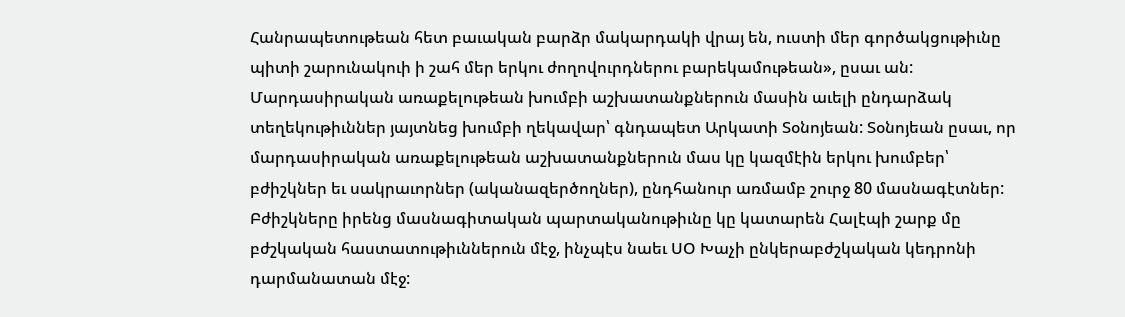Հանրապետութեան հետ բաւական բարձր մակարդակի վրայ են, ուստի մեր գործակցութիւնը պիտի շարունակուի ի շահ մեր երկու ժողովուրդներու բարեկամութեան», ըսաւ ան:
Մարդասիրական առաքելութեան խումբի աշխատանքներուն մասին աւելի ընդարձակ տեղեկութիւններ յայտնեց խումբի ղեկավար՝ գնդապետ Արկատի Տօնոյեան: Տօնոյեան ըսաւ, որ մարդասիրական առաքելութեան աշխատանքներուն մաս կը կազմէին երկու խումբեր՝ բժիշկներ եւ սակրաւորներ (ականազերծողներ), ընդհանուր առմամբ շուրջ 80 մասնագէտներ: Բժիշկները իրենց մասնագիտական պարտականութիւնը կը կատարեն Հալէպի շարք մը բժշկական հաստատութիւններուն մէջ, ինչպէս նաեւ ՍՕ Խաչի ընկերաբժշկական կեդրոնի դարմանատան մէջ: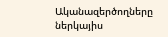Ականազերծողները ներկայիս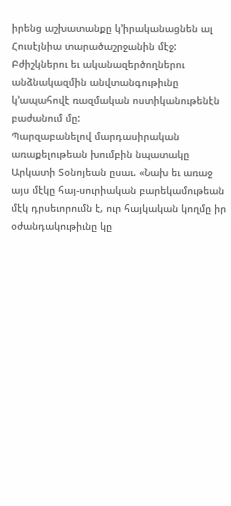իրենց աշխատանքը կ’իրականացնեն ալ Հուսէյնիա տարածաշրջանին մէջ: Բժիշկներու եւ ականազերծողներու անձնակազմին անվտանգութիւնը կ’ապահովէ ռազմական ոստիկանութենէն բաժանում մը:
Պարզաբանելով մարդասիրական առաքելութեան խումբին նպատակը Արկատի Տօնոյեան ըսաւ. «Նախ եւ առաջ այս մէկը հայ-սուրիական բարեկամութեան մէկ դրսեւորումն է, ուր հայկական կողմը իր օժանդակութիւնը կը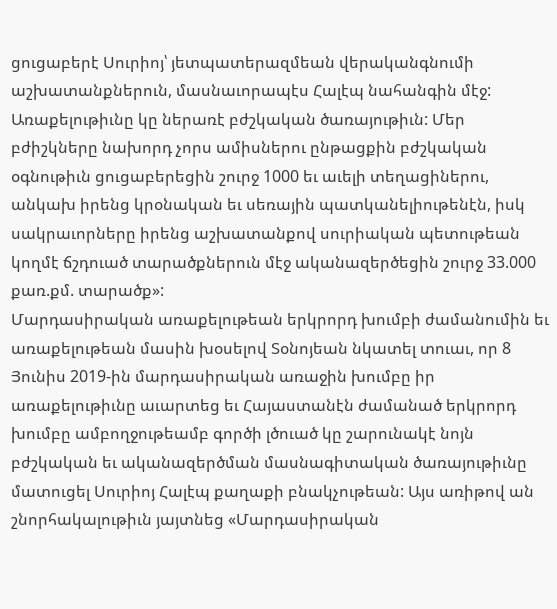ցուցաբերէ Սուրիոյ՝ յետպատերազմեան վերականգնումի աշխատանքներուն, մասնաւորապէս Հալէպ նահանգին մէջ: Առաքելութիւնը կը ներառէ բժշկական ծառայութիւն: Մեր բժիշկները նախորդ չորս ամիսներու ընթացքին բժշկական օգնութիւն ցուցաբերեցին շուրջ 1000 եւ աւելի տեղացիներու, անկախ իրենց կրօնական եւ սեռային պատկանելիութենէն, իսկ սակրաւորները իրենց աշխատանքով սուրիական պետութեան կողմէ ճշդուած տարածքներուն մէջ ականազերծեցին շուրջ 33.000 քառ.քմ. տարածք»:
Մարդասիրական առաքելութեան երկրորդ խումբի ժամանումին եւ առաքելութեան մասին խօսելով Տօնոյեան նկատել տուաւ, որ 8 Յունիս 2019-ին մարդասիրական առաջին խումբը իր առաքելութիւնը աւարտեց եւ Հայաստանէն ժամանած երկրորդ խումբը ամբողջութեամբ գործի լծուած կը շարունակէ նոյն բժշկական եւ ականազերծման մասնագիտական ծառայութիւնը մատուցել Սուրիոյ Հալէպ քաղաքի բնակչութեան: Այս առիթով ան շնորհակալութիւն յայտնեց «Մարդասիրական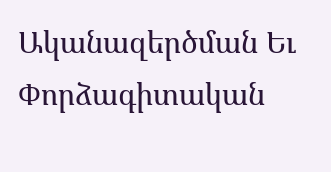Ականազերծման Եւ Փորձագիտական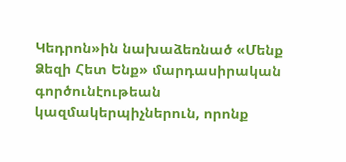Կեդրոն»ին նախաձեռնած «Մենք Ձեզի Հետ Ենք» մարդասիրական գործունէութեան կազմակերպիչներուն, որոնք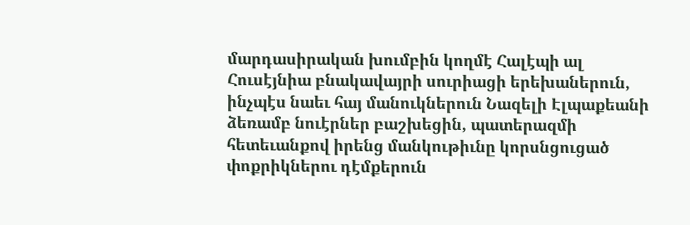մարդասիրական խումբին կողմէ Հալէպի ալ Հուսէյնիա բնակավայրի սուրիացի երեխաներուն, ինչպէս նաեւ հայ մանուկներուն Նազելի Էլպաքեանի ձեռամբ նուէրներ բաշխեցին, պատերազմի հետեւանքով իրենց մանկութիւնը կորսնցուցած փոքրիկներու դէմքերուն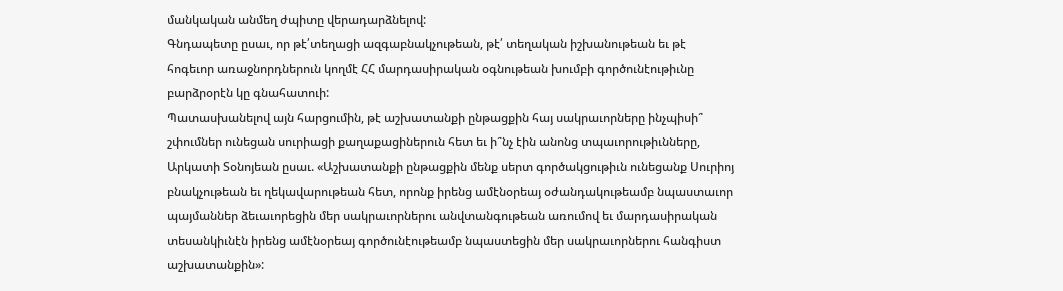մանկական անմեղ ժպիտը վերադարձնելով:
Գնդապետը ըսաւ, որ թէ՛տեղացի ազգաբնակչութեան, թէ՛ տեղական իշխանութեան եւ թէ հոգեւոր առաջնորդներուն կողմէ ՀՀ մարդասիրական օգնութեան խումբի գործունէութիւնը բարձրօրէն կը գնահատուի:
Պատասխանելով այն հարցումին, թէ աշխատանքի ընթացքին հայ սակրաւորները ինչպիսի՞ շփումներ ունեցան սուրիացի քաղաքացիներուն հետ եւ ի՞նչ էին անոնց տպաւորութիւնները, Արկատի Տօնոյեան ըսաւ. «Աշխատանքի ընթացքին մենք սերտ գործակցութիւն ունեցանք Սուրիոյ բնակչութեան եւ ղեկավարութեան հետ, որոնք իրենց ամէնօրեայ օժանդակութեամբ նպաստաւոր պայմաններ ձեւաւորեցին մեր սակրաւորներու անվտանգութեան առումով եւ մարդասիրական տեսանկիւնէն իրենց ամէնօրեայ գործունէութեամբ նպաստեցին մեր սակրաւորներու հանգիստ աշխատանքին»: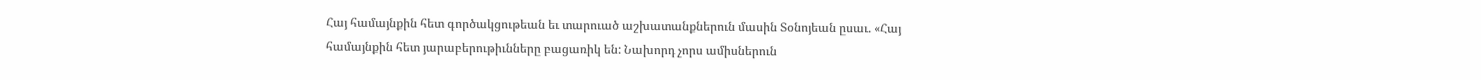Հայ համայնքին հետ գործակցութեան եւ տարուած աշխատանքներուն մասին Տօնոյեան ըսաւ. «Հայ համայնքին հետ յարաբերութիւնները բացառիկ են: Նախորդ չորս ամիսներուն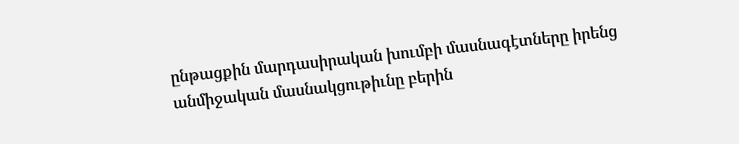ընթացքին մարդասիրական խումբի մասնագէտները իրենց անմիջական մասնակցութիւնը բերին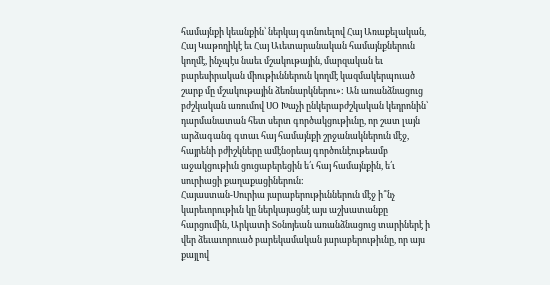համայնքի կեանքին՝ ներկայ գտնուելով Հայ Առաքելական, Հայ Կաթողիկէ եւ Հայ Աւետարանական համայնքներուն կողմէ, ինչպէս նաեւ մշակութային, մարզական եւ բարեսիրական միութիւններուն կողմէ կազմակերպուած շարք մը մշակութային ձեռնարկներու»: Ան առանձնացուց բժշկական առումով ՍՕ Խաչի ընկերաբժշկական կեդրոնին՝ դարմանատան հետ սերտ գործակցութիւնը, որ շատ լայն արձագանգ գտաւ հայ համայնքի շրջանակներուն մէջ, հայրենի բժիշկները ամէնօրեայ գործունէութեամբ աջակցութիւն ցուցաբերեցին ե՛ւ հայ համայնքին, ե՛ւ սուրիացի քաղաքացիներուն:
Հայաստան-Սուրիա յարաբերութիւններուն մէջ ի՞նչ կարեւորութիւն կը ներկայացնէ այս աշխատանքը հարցումին, Արկատի Տօնոյեան առանձնացուց տարիներէ ի վեր ձեւաւորուած բարեկամական յարաբերութիւնը, որ այս քայլով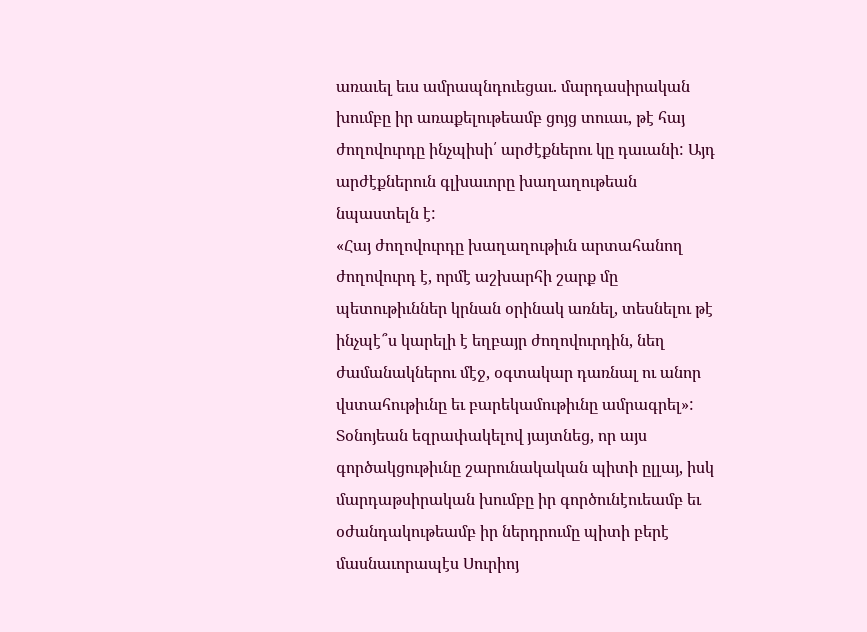առաւել եւս ամրապնդուեցաւ. մարդասիրական խումբը իր առաքելութեամբ ցոյց տուաւ, թէ հայ ժողովուրդը ինչպիսի՛ արժէքներու կը դաւանի: Այդ արժէքներուն գլխաւորը խաղաղութեան նպաստելն է:
«Հայ ժողովուրդը խաղաղութիւն արտահանող ժողովուրդ է, որմէ աշխարհի շարք մը պետութիւններ կրնան օրինակ առնել, տեսնելու թէ ինչպէ՞ս կարելի է եղբայր ժողովուրդին, նեղ ժամանակներու մէջ, օգտակար դառնալ ու անոր վստահութիւնը եւ բարեկամութիւնը ամրագրել»:
Տօնոյեան եզրափակելով յայտնեց, որ այս գործակցութիւնը շարունակական պիտի ըլլայ, իսկ մարդաթսիրական խումբը իր գործունէուեամբ եւ օժանդակութեամբ իր ներդրումը պիտի բերէ մասնաւորապէս Սուրիոյ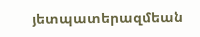յետպատերազմեան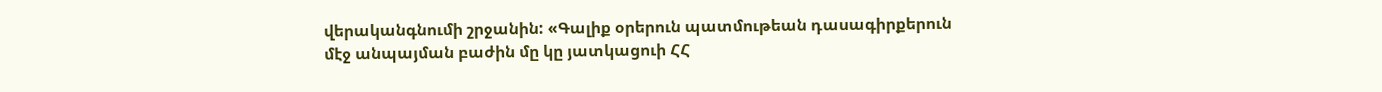վերականգնումի շրջանին: «Գալիք օրերուն պատմութեան դասագիրքերուն մէջ անպայման բաժին մը կը յատկացուի ՀՀ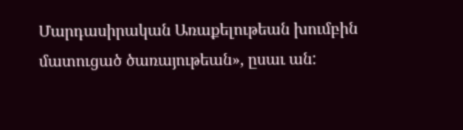Մարդասիրական Առաքելութեան խումբին մատուցած ծառայութեան», ըսաւ ան: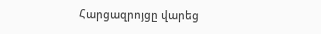Հարցազրոյցը վարեց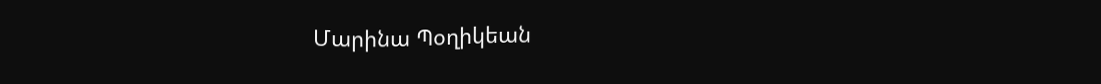Մարինա Պօղիկեան